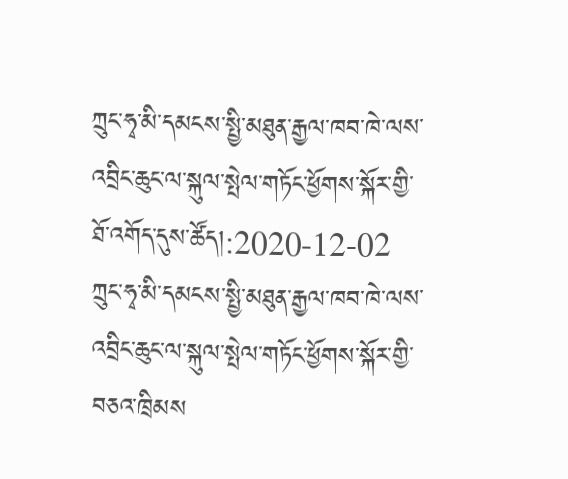ཀྲུང་ཧྭ་མི་དམངས་སྤྱི་མཐུན་རྒྱལ་ཁབ་ཁེ་ལས་འབྲིང་ཆུང་ལ་སྐུལ་སྤེལ་གཏོང་ཕྱོགས་སྐོར་གྱི་
ཐོ་འགོད་དུས་ཚོད།:2020-12-02
ཀྲུང་ཧྭ་མི་དམངས་སྤྱི་མཐུན་རྒྱལ་ཁབ་ཁེ་ལས་འབྲིང་ཆུང་ལ་སྐུལ་སྤེལ་གཏོང་ཕྱོགས་སྐོར་གྱི་བཅའ་ཁྲིམས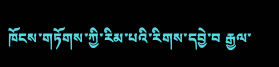ཁོངས་གཏོགས་ཀྱི་རིམ་པའི་རིགས་དབྱེ་བ རྒྱལ་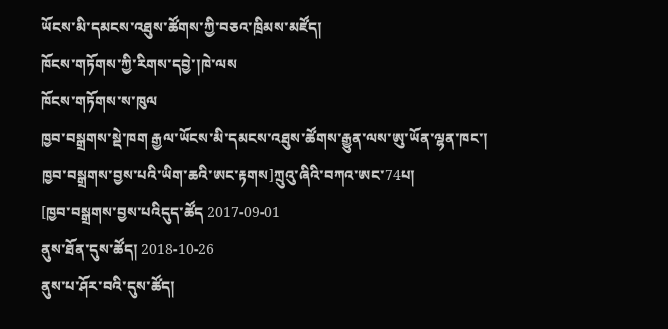ཡོངས་མི་དམངས་འཐུས་ཚོགས་ཀྱི་བཅའ་ཁྲིམས་མཛོད།
ཁོངས་གཏོགས་ཀྱི་རིགས་དབྱེ་།ཁེ་ལས
ཁོངས་གཏོགས་ས་ཁུལ
ཁྱབ་བསྒྲགས་སྡེ་ཁག རྒྱལ་ཡོངས་མི་དམངས་འཐུས་ཚོགས་རྒྱུན་ལས་ཨུ་ཡོན་ལྷན་ཁང་།
ཁྱབ་བསྒྲགས་བྱས་པའི་ཡིག་ཆའི་ཨང་རྟགས]ཀྲུའུ་ཞིའི་བཀའ་ཨང་74པ།
[ཁྱབ་བསྒྲགས་བྱས་པའིདུད་ཚོད 2017-09-01
ནུས་ཐོན་དུས་ཚོད། 2018-10-26
ནུས་པ་ཤོར་བའི་དུས་ཚོད།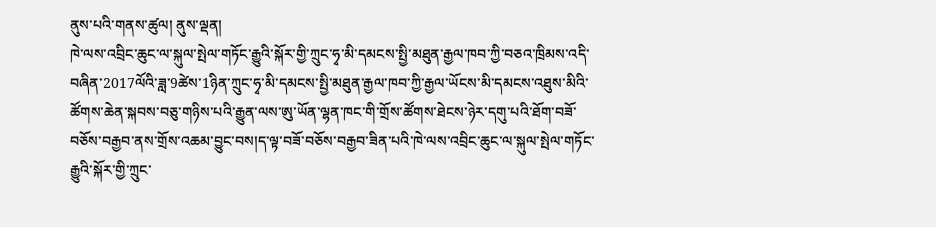ནུས་པའི་གནས་ཚུལ། ནུས་ལྡན།
ཁེ་ལས་འབྲིང་ཆུང་ལ་སྐུལ་སྤེལ་གཏོང་རྒྱུའི་སྐོར་གྱི་ཀྲུང་ཧྭ་མི་དམངས་སྤྱི་མཐུན་རྒྱལ་ཁབ་ཀྱི་བཅའ་ཁྲིམས་འདི་བཞིན་2017ལོའི་ཟླ་9ཚེས་1ཉིན་ཀྲུང་ཧྭ་མི་དམངས་སྤྱི་མཐུན་རྒྱལ་ཁབ་ཀྱི་རྒྱལ་ཡོངས་མི་དམངས་འཐུས་མིའི་ཚོགས་ཆེན་སྐབས་བཅུ་གཉིས་པའི་རྒྱུན་ལས་ཨུ་ཡོན་ལྷན་ཁང་གི་གྲོས་ཚོགས་ཐེངས་ཉེར་དགུ་པའི་ཐོག་བཟོ་བཅོས་བརྒྱབ་ནས་གྲོས་འཆམ་བྱུང་བས།ད་ལྟ་བཟོ་བཅོས་བརྒྱབ་ཟིན་པའི་ཁེ་ལས་འབྲིང་ཆུང་ལ་སྐུལ་སྤེལ་གཏོང་རྒྱུའི་སྐོར་གྱི་ཀྲུང་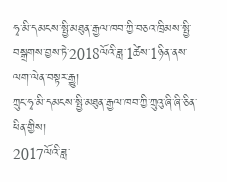ཧྭ་མི་དམངས་སྤྱི་མཐུན་རྒྱལ་ཁབ་ཀྱི་བཅའ་ཁྲིམས་སྤྱི་བསྒྲགས་བྱས་ཏེ་2018ལོའི་ཟླ་1ཚེས་1ཉིན་ནས་ལག་ལེན་བསྟར་རྒྱུ།
ཀྲུང་ཧྭ་མི་དམངས་སྤྱི་མཐུན་རྒྱལ་ཁབ་ཀྱི་ཀྲུའུ་ཞི་ཞི་ཅིན་ཕིན་གྱིས།
2017ལོའི་ཟླ་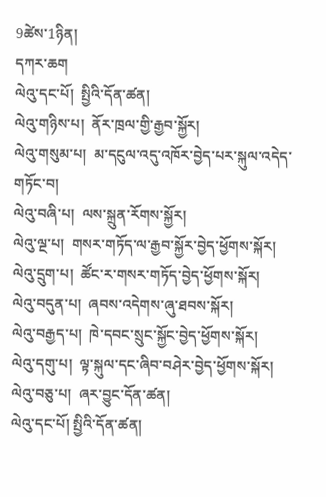9ཚེས་1ཉིན།
དཀར་ཆག
ལེའུ་དང་པོ།  སྤྱིའི་དོན་ཚན།
ལེའུ་གཉིས་པ།  ནོར་ཁྲལ་གྱི་རྒྱབ་སྐྱོར།
ལེའུ་གསུམ་པ།  མ་དངུལ་འདུ་འཁོར་བྱེད་པར་སྐུལ་འདེད་གཏོང་བ།
ལེའུ་བཞི་པ།  ལས་སྐྲུན་རོགས་སྐྱོར།
ལེའུ་ལྔ་པ།  གསར་གཏོད་ལ་རྒྱབ་སྐྱོར་བྱེད་ཕྱོགས་སྐོར།
ལེའུ་དྲུག་པ།  ཚོང་ར་གསར་གཏོད་བྱེད་ཕྱོགས་སྐོར།
ལེའུ་བདུན་པ།  ཞབས་འདེགས་ཞུ་ཐབས་སྐོར།
ལེའུ་བརྒྱད་པ།  ཁེ་དབང་སྲུང་སྐྱོང་བྱེད་ཕྱོགས་སྐོར།
ལེའུ་དགུ་པ།  ལྟ་སྐུལ་དང་ཞིབ་བཤེར་བྱེད་ཕྱོགས་སྐོར།
ལེའུ་བཅུ་པ།  ཞར་བྱུང་དོན་ཚན།
ལེའུ་དང་པོ། སྤྱིའི་དོན་ཚན།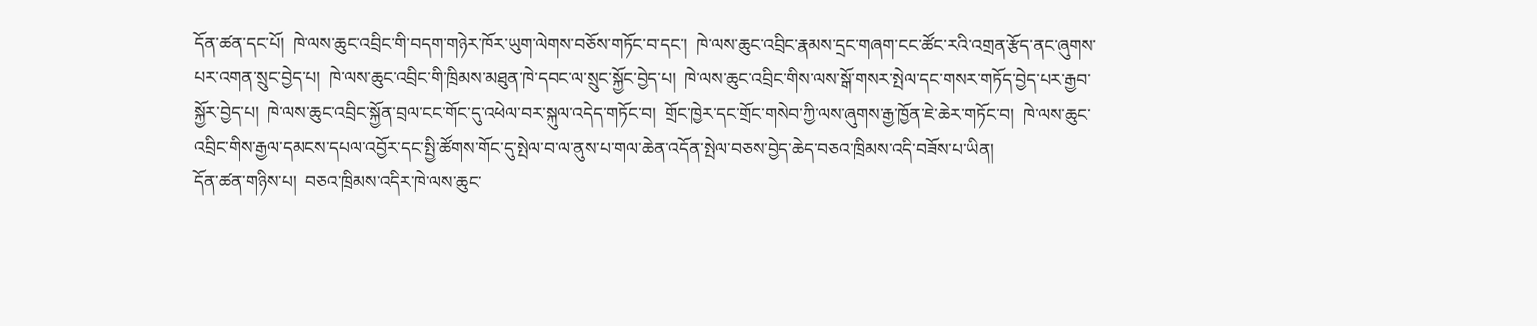དོན་ཚན་དང་པོ།  ཁེ་ལས་ཆུང་འབྲིང་གི་བདག་གཉེར་ཁོར་ཡུག་ལེགས་བཅོས་གཏོང་བ་དང་།  ཁེ་ལས་ཆུང་འབྲིང་རྣམས་དྲང་གཞག་ངང་ཚོང་རའི་འགྲན་རྩོད་ནང་ཞུགས་པར་འགན་སྲུང་བྱེད་པ།  ཁེ་ལས་ཆུང་འབྲིང་གི་ཁྲིམས་མཐུན་ཁེ་དབང་ལ་སྲུང་སྐྱོང་བྱེད་པ།  ཁེ་ལས་ཆུང་འབྲིང་གིས་ལས་སྒོ་གསར་སྤེལ་དང་གསར་གཏོད་བྱེད་པར་རྒྱབ་སྐྱོར་བྱེད་པ།  ཁེ་ལས་ཆུང་འབྲིང་སྐྱོན་བྲལ་ངང་གོང་དུ་འཕེལ་བར་སྐུལ་འདེད་གཏོང་བ།  གྲོང་ཁྱེར་དང་གྲོང་གསེབ་ཀྱི་ལས་ཞུགས་རྒྱ་ཁྱོན་ཇེ་ཆེར་གཏོང་བ།  ཁེ་ལས་ཆུང་འབྲིང་གིས་རྒྱལ་དམངས་དཔལ་འབྱོར་དང་སྤྱི་ཚོགས་གོང་དུ་སྤེལ་བ་ལ་ནུས་པ་གལ་ཆེན་འདོན་སྤེལ་བཅས་བྱེད་ཆེད་བཅའ་ཁྲིམས་འདི་བཟོས་པ་ཡིན།
དོན་ཚན་གཉིས་པ།  བཅའ་ཁྲིམས་འདིར་ཁེ་ལས་ཆུང་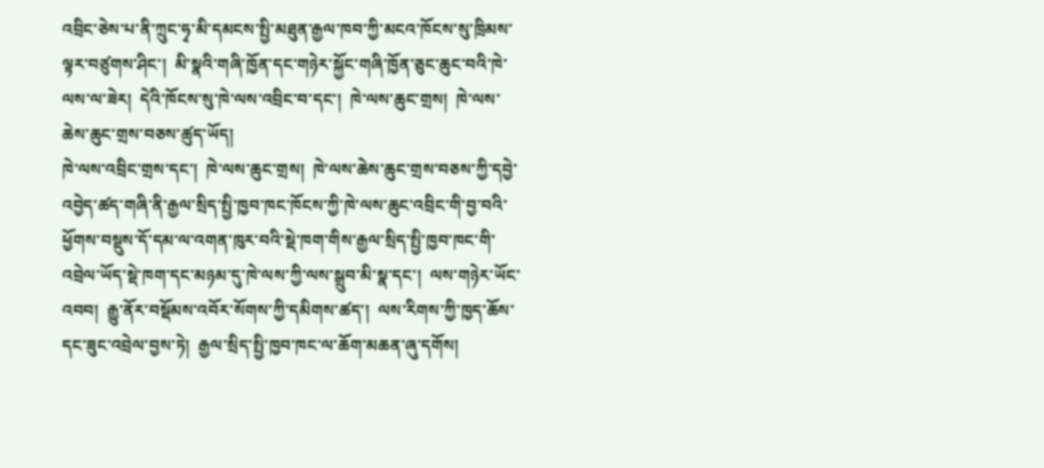འབྲིང་ཅེས་པ་ནི་ཀྲུང་ཧྭ་མི་དམངས་སྤྱི་མཐུན་རྒྱལ་ཁབ་ཀྱི་མངའ་ཁོངས་སུ་ཁྲིམས་ལྟར་བཙུགས་ཤིང་།  མི་སྣའི་གཞི་ཁྱོན་དང་གཉེར་སྐྱོང་གཞི་ཁྱོན་ཅུང་ཆུང་བའི་ཁེ་ལས་ལ་ཟེར།  དེའི་ཁོངས་སུ་ཁེ་ལས་འབྲིང་བ་དང་།  ཁེ་ལས་ཆུང་གྲས།  ཁེ་ལས་ཆེས་ཆུང་གྲས་བཅས་ཚུད་ཡོད།
ཁེ་ལས་འབྲིང་གྲས་དང་།  ཁེ་ལས་ཆུང་གྲས།  ཁེ་ལས་ཆེས་ཆུང་གྲས་བཅས་ཀྱི་དབྱེ་འབྱེད་ཚད་གཞི་ནི་རྒྱལ་སྲིད་སྤྱི་ཁྱབ་ཁང་ཁོངས་ཀྱི་ཁེ་ལས་ཆུང་འབྲིང་གི་བྱ་བའི་ཕྱོགས་བསྡུས་དོ་དམ་ལ་འགན་ཁུར་བའི་སྡེ་ཁག་གིས་རྒྱལ་སྲིད་སྤྱི་ཁྱབ་ཁང་གི་འབྲེལ་ཡོད་སྡེ་ཁག་དང་མཉམ་དུ་ཁེ་ལས་ཀྱི་ལས་སྒྲུབ་མི་སྣ་དང་།  ལས་གཉེར་ཡོང་འབབ།  རྒྱུ་ནོར་བསྡོམས་འབོར་སོགས་ཀྱི་དམིགས་ཚད་།  ལས་རིགས་ཀྱི་ཁྱད་ཆོས་དང་ཟུང་འབྲེལ་བྱས་ཏེ།  རྒྱལ་སྲིད་སྤྱི་ཁྱབ་ཁང་ལ་ཆོག་མཆན་ཞུ་དགོས།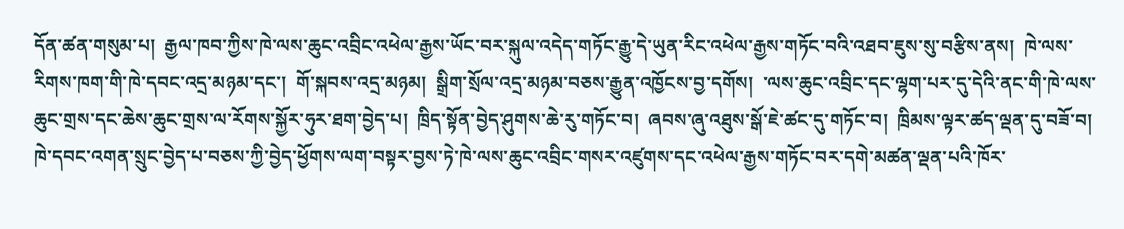དོན་ཚན་གསུམ་པ།  རྒྱལ་ཁབ་ཀྱིས་ཁེ་ལས་ཆུང་འབྲིང་འཕེལ་རྒྱས་ཡོང་བར་སྐུལ་འདེད་གཏོང་རྒྱུ་དེ་ཡུན་རིང་འཕེལ་རྒྱས་གཏོང་བའི་འཐབ་ཇུས་སུ་བརྩིས་ནས།  ཁེ་ལས་རིགས་ཁག་གི་ཁེ་དབང་འདྲ་མཉམ་དང་།  གོ་སྐབས་འདྲ་མཉམ།  སྒྲིག་སྲོལ་འདྲ་མཉམ་བཅས་རྒྱུན་འཁྱོངས་བྱ་དགོས།  ་ལས་ཆུང་འབྲིང་དང་ལྷག་པར་དུ་དེའི་ནང་གི་ཁེ་ལས་ཆུང་གྲས་དང་ཆེས་ཆུང་གྲས་ལ་རོགས་སྐྱོར་ཧུར་ཐག་བྱེད་པ།  ཁྲིད་སྟོན་བྱེད་ཤུགས་ཆེ་རུ་གཏོང་བ།  ཞབས་ཞུ་འཐུས་སྒོ་ཇེ་ཚང་དུ་གཏོང་བ།  ཁྲིམས་ལྟར་ཚད་ལྡན་དུ་བཟོ་བ།  ཁེ་དབང་འགན་སྲུང་བྱེད་པ་བཅས་ཀྱི་བྱེད་ཕྱོགས་ལག་བསྟར་བྱས་ཏེ་ཁེ་ལས་ཆུང་འབྲིང་གསར་འཛུགས་དང་འཕེལ་རྒྱས་གཏོང་བར་དགེ་མཚན་ལྡན་པའི་ཁོར་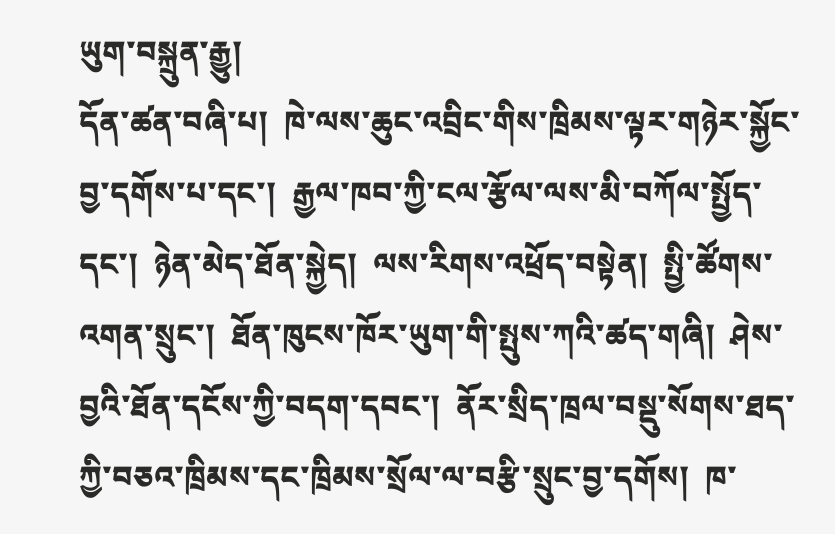ཡུག་བསྐྲུན་རྒྱུ།
དོན་ཚན་བཞི་པ།  ཁེ་ལས་ཆུང་འབྲིང་གིས་ཁྲིམས་ལྟར་གཉེར་སྐྱོང་བྱ་དགོས་པ་དང་།  རྒྱལ་ཁབ་ཀྱི་ངལ་རྩོལ་ལས་མི་བཀོལ་སྤྱོད་དང་།  ཉེན་མེད་ཐོན་སྐྱེད།  ལས་རིགས་འཕྲོད་བསྟེན།  སྤྱི་ཚོགས་འགན་སྲུང་།  ཐོན་ཁུངས་ཁོར་ཡུག་གི་སྤུས་ཀའི་ཚད་གཞི།  ཤེས་བྱའི་ཐོན་དངོས་ཀྱི་བདག་དབང་།  ནོར་སྲིད་ཁྲལ་བསྡུ་སོགས་ཐད་ཀྱི་བཅའ་ཁྲིམས་དང་ཁྲིམས་སྲོལ་ལ་བརྩི་སྲུང་བྱ་དགོས།  ཁ་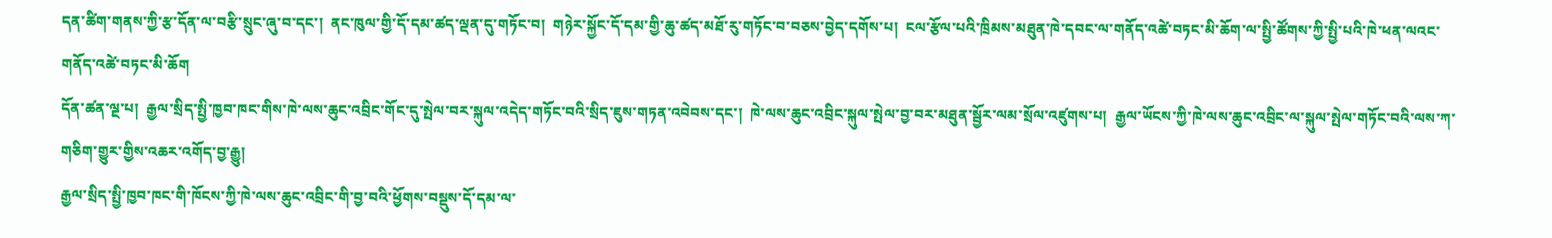དན་ཚིག་གནས་ཀྱི་རྩ་དོན་ལ་བརྩི་སྲུང་ཞུ་བ་དང་།  ནང་ཁུལ་གྱི་དོ་དམ་ཚད་ལྡན་དུ་གཏོང་བ།  གཉེར་སྐྱོང་དོ་དམ་གྱི་ཆུ་ཚད་མཐོ་རུ་གཏོང་བ་བཅས་བྱེད་དགོས་པ།  ངལ་རྩོལ་པའི་ཁྲིམས་མཐུན་ཁེ་དབང་ལ་གནོད་འཚེ་བཏང་མི་ཆོག་ལ་སྤྱི་ཚོགས་ཀྱི་སྤྱི་པའི་ཁེ་ཕན་ལའང་གནོད་འཚེ་བཏང་མི་ཆོག
དོན་ཚན་ལྔ་པ།  རྒྱལ་སྲིད་སྤྱི་ཁྱབ་ཁང་གིས་ཁེ་ལས་ཆུང་འབྲིང་གོང་དུ་སྤེལ་བར་སྐུལ་འདེད་གཏོང་བའི་སྲིད་ཇུས་གཏན་འབེབས་དང་།  ཁེ་ལས་ཆུང་འབྲིང་སྐུལ་སྤེལ་བྱ་བར་མཐུན་སྦྱོར་ལམ་སྲོལ་འཛུགས་པ།  རྒྱལ་ཡོངས་ཀྱི་ཁེ་ལས་ཆུང་འབྲིང་ལ་སྐུལ་སྤེལ་གཏོང་བའི་ལས་ཀ་གཅིག་གྱུར་གྱིས་འཆར་འགོད་བྱ་རྒྱུ།
རྒྱལ་སྲིད་སྤྱི་ཁྱབ་ཁང་གི་ཁོངས་ཀྱི་ཁེ་ལས་ཆུང་འབྲིང་གི་བྱ་བའི་ཕྱོགས་བསྡུས་དོ་དམ་ལ་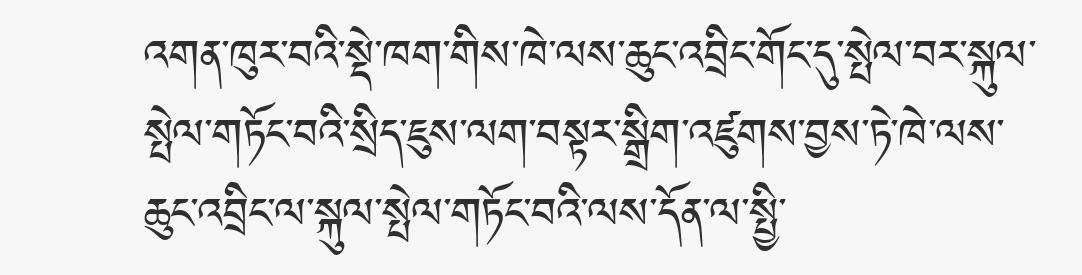འགན་ཁུར་བའི་སྡེ་ཁག་གིས་ཁེ་ལས་ཆུང་འབྲིང་གོང་དུ་སྤེལ་བར་སྐུལ་སྤེལ་གཏོང་བའི་སྲིད་ཇུས་ལག་བསྟར་སྒྲིག་འཛུགས་བྱས་ཏེ་ཁེ་ལས་ཆུང་འབྲིང་ལ་སྐུལ་སྤེལ་གཏོང་བའི་ལས་དོན་ལ་སྤྱི་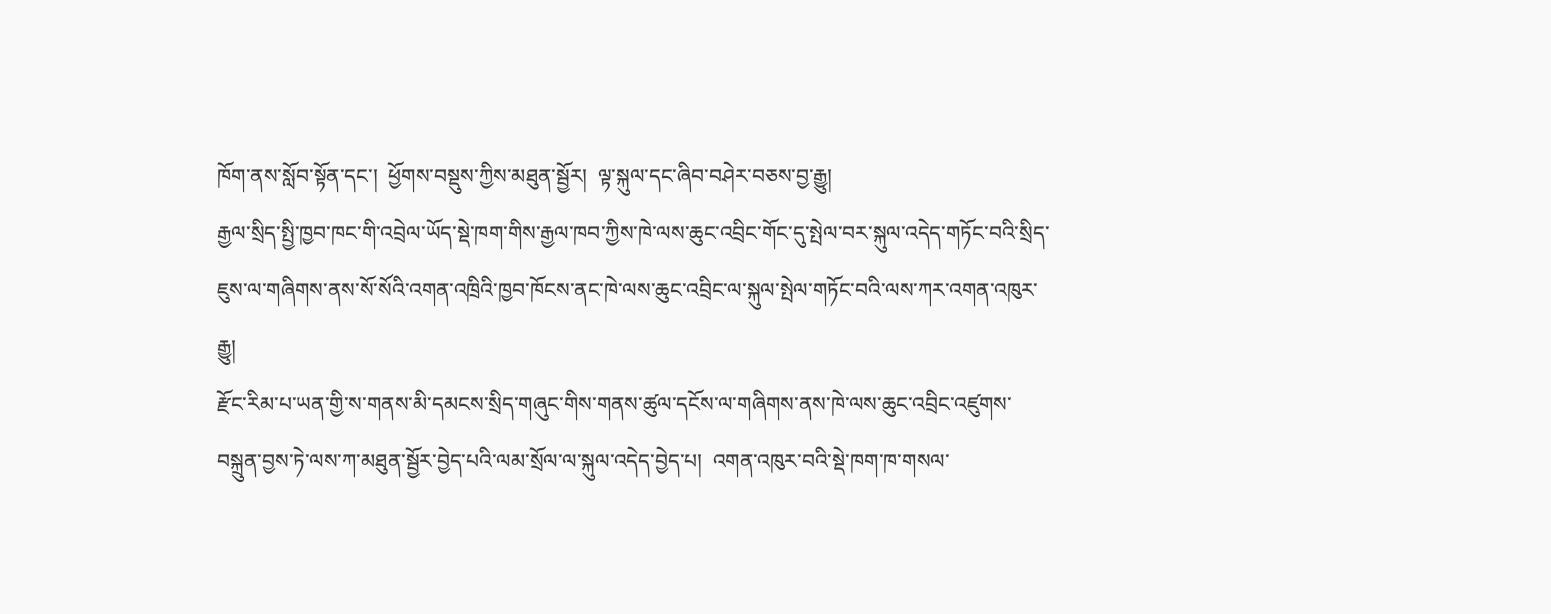ཁོག་ནས་སློབ་སྟོན་དང་།  ཕྱོགས་བསྡུས་ཀྱིས་མཐུན་སྦྱོར།  ལྟ་སྐུལ་དང་ཞིབ་བཤེར་བཅས་བྱ་རྒྱུ།
རྒྱལ་སྲིད་སྤྱི་ཁྱབ་ཁང་གི་འབྲེལ་ཡོད་སྡེ་ཁག་གིས་རྒྱལ་ཁབ་ཀྱིས་ཁེ་ལས་ཆུང་འབྲིང་གོང་དུ་སྤེལ་བར་སྐུལ་འདེད་གཏོང་བའི་སྲིད་ཇུས་ལ་གཞིགས་ནས་སོ་སོའི་འགན་འཁྲིའི་ཁྱབ་ཁོངས་ནང་ཁེ་ལས་ཆུང་འབྲིང་ལ་སྐུལ་སྤེལ་གཏོང་བའི་ལས་ཀར་འགན་འཁུར་རྒྱུ།
རྫོང་རིམ་པ་ཡན་གྱི་ས་གནས་མི་དམངས་སྲིད་གཞུང་གིས་གནས་ཚུལ་དངོས་ལ་གཞིགས་ནས་ཁེ་ལས་ཆུང་འབྲིང་འཛུགས་བསྐྲུན་བྱས་ཏེ་ལས་ཀ་མཐུན་སྦྱོར་བྱེད་པའི་ལམ་སྲོལ་ལ་སྐུལ་འདེད་བྱེད་པ།  འགན་འཁུར་བའི་སྡེ་ཁག་ཁ་གསལ་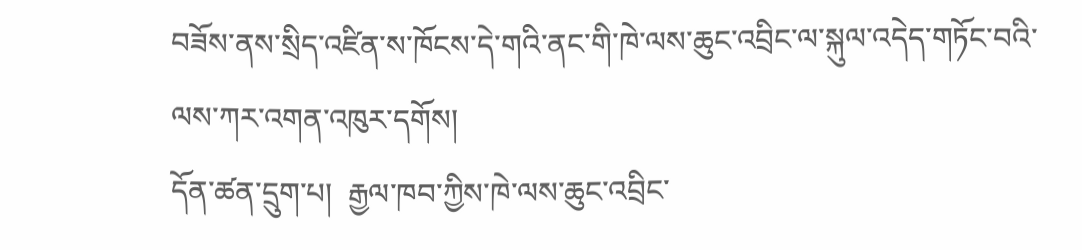བཟོས་ནས་སྲིད་འཛིན་ས་ཁོངས་དེ་གའི་ནང་གི་ཁེ་ལས་ཆུང་འབྲིང་ལ་སྐུལ་འདེད་གཏོང་བའི་ལས་ཀར་འགན་འཁུར་དགོས།
དོན་ཚན་དྲུག་པ།  རྒྱལ་ཁབ་ཀྱིས་ཁེ་ལས་ཆུང་འབྲིང་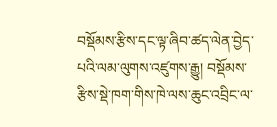བསྡོམས་རྩིས་དང་ལྟ་ཞིབ་ཚད་ལེན་བྱེད་པའི་ལམ་ལུགས་འཛུགས་རྒྱུ། བསྡོམས་རྩིས་སྡེ་ཁག་གིས་ཁེ་ལས་ཆུང་འབྲིང་ལ་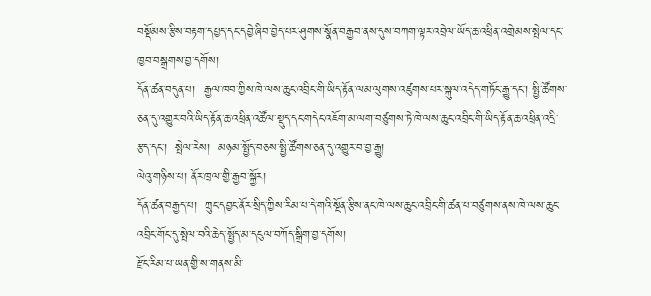བསྡོམས་རྩིས་བརྟག་དཔྱད་དང་དབྱེ་ཞིབ་བྱེད་པར་ཤུགས་སྣོན་བརྒྱབ་ནས་དུས་བཀག་ལྟར་འབྲེལ་ཡོད་ཆ་འཕྲིན་འགྲེམས་སྤེལ་དང་ཁྱབ་བསྒྲགས་བྱ་དགོས།
དོན་ཚན་བདུན་པ།  རྒྱལ་ཁབ་ཀྱིས་ཁེ་ལས་ཆུང་འབྲིང་གི་ཡིད་རྟོན་ལམ་ལུགས་འཛུགས་པར་སྐུལ་འདེད་གཏོང་རྒྱུ་དང་། སྤྱི་ཚོགས་ཅན་དུ་འགྱུར་བའི་ཡིད་རྟོན་ཆ་འཕྲིན་འཚོལ་སྡུད་དང་གདེང་འཇོག་མ་ལག་བཙུགས་ཏེ་ཁེ་ལས་ཆུང་འབྲིང་གི་ཡིད་རྟོན་ཆ་འཕྲིན་འདྲི་རྩད་དང་།  སྤེལ་རེས།  མཉམ་སྤྱོད་བཅས་སྤྱི་ཚོགས་ཅན་དུ་འགྱུར་བ་བྱ་རྒྱུ།
ལེའུ་གཉིས་པ། ནོར་ཁྲལ་གྱི་རྒྱབ་སྐྱོར།
དོན་ཚན་བརྒྱད་པ།  ཀྲུང་དབྱང་ནོར་སྲིད་ཀྱིས་རིམ་པ་དེ་གའི་སྔོན་རྩིས་ནང་ཁེ་ལས་ཆུང་འབྲིང་གི་ཚན་པ་བཙུགས་ནས་ཁེ་ལས་ཆུང་འབྲིང་གོང་དུ་སྤེལ་བའི་ཆེད་སྤྱོད་མ་དངུལ་བཀོད་སྒྲིག་བྱ་དགོས།
རྫོང་རིམ་པ་ཡན་གྱི་ས་གནས་མི་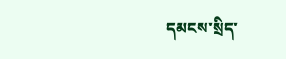དམངས་སྲིད་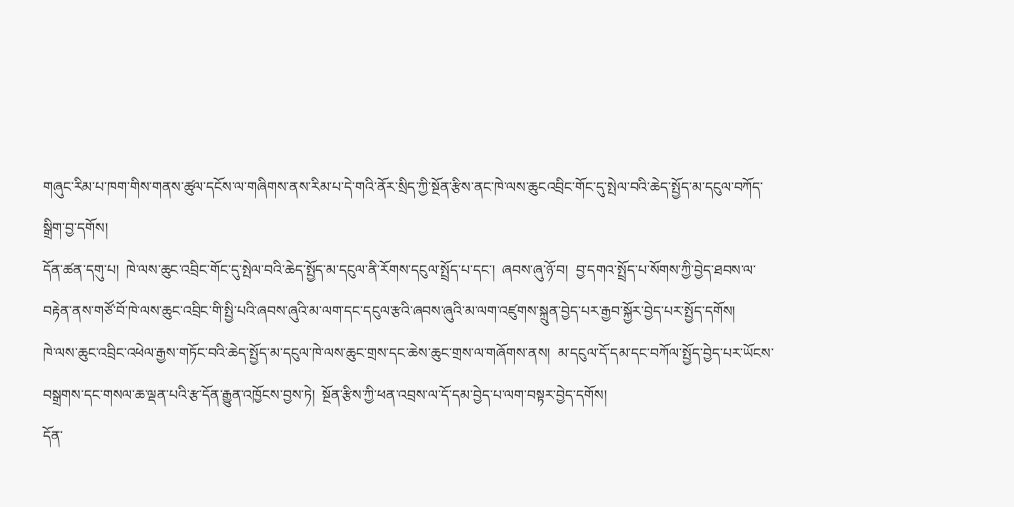གཞུང་རིམ་པ་ཁག་གིས་གནས་ཚུལ་དངོས་ལ་གཞིགས་ནས་རིམ་པ་དེ་གའི་ནོར་སྲིད་ཀྱི་སྔོན་རྩིས་ནང་ཁེ་ལས་ཆུངའབྲིང་གོང་དུ་སྤེལ་བའི་ཆེད་སྤྱོད་མ་དངུལ་བཀོད་སྒྲིག་བྱ་དགོས།
དོན་ཚན་དགུ་པ།  ཁེ་ལས་ཆུང་འབྲིང་གོང་དུ་སྤེལ་བའི་ཆེད་སྤྱོད་མ་དངུལ་ནི་རོགས་དངུལ་སྤྲོད་པ་དང་།  ཞབས་ཞུ་ཉོ་བ།  བྱ་དགའ་སྤྲོད་པ་སོགས་ཀྱི་བྱེད་ཐབས་ལ་བརྟེན་ནས་གཙོ་བོ་ཁེ་ལས་ཆུང་འབྲིང་གི་སྤྱི་པའི་ཞབས་ཞུའི་མ་ལག་དང་དངུལ་རྩའི་ཞབས་ཞུའི་མ་ལག་འཛུགས་སྐྲུན་བྱེད་པར་རྒྱབ་སྐྱོར་བྱེད་པར་སྤྱོད་དགོས།
ཁེ་ལས་ཆུང་འབྲིང་འཕེལ་རྒྱས་གཏོང་བའི་ཆེད་སྤྱོད་མ་དངུལ་ཁེ་ལས་ཆུང་གྲས་དང་ཆེས་ཆུང་གྲས་ལ་གཞོགས་ནས།  མ་དངུལ་དོ་དམ་དང་བཀོལ་སྤྱོད་བྱེད་པར་ཡོངས་བསྒྲགས་དང་གསལ་ཆ་ལྡན་པའི་རྩ་དོན་རྒྱུན་འཁྱོངས་བྱས་ཏེ།  སྔོན་རྩིས་ཀྱི་ཕན་འབྲས་ལ་དོ་དམ་བྱེད་པ་ལག་བསྟར་བྱེད་དགོས།
དོན་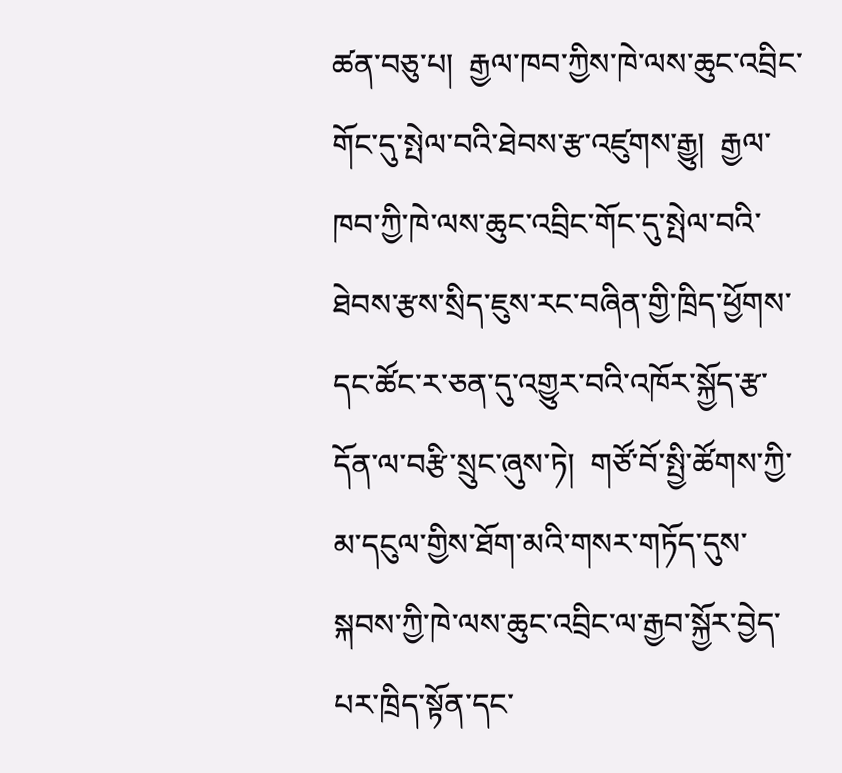ཚན་བཅུ་པ།  རྒྱལ་ཁབ་ཀྱིས་ཁེ་ལས་ཆུང་འབྲིང་གོང་དུ་སྤེལ་བའི་ཐེབས་རྩ་འཛུགས་རྒྱུ།  རྒྱལ་ཁབ་ཀྱི་ཁེ་ལས་ཆུང་འབྲིང་གོང་དུ་སྤེལ་བའི་ཐེབས་རྩས་སྲིད་ཇུས་རང་བཞིན་གྱི་ཁྲིད་ཕྱོགས་དང་ཚོང་ར་ཅན་དུ་འགྱུར་བའི་འཁོར་སྐྱོད་རྩ་དོན་ལ་བརྩི་སྲུང་ཞུས་ཏེ།  གཙོ་བོ་སྤྱི་ཚོགས་ཀྱི་མ་དངུལ་གྱིས་ཐོག་མའི་གསར་གཏོད་དུས་སྐབས་ཀྱི་ཁེ་ལས་ཆུང་འབྲིང་ལ་རྒྱབ་སྐྱོར་བྱེད་པར་ཁྲིད་སྟོན་དང་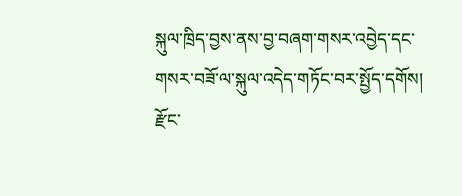སྐུལ་ཁྲིད་བྱས་ནས་བྱ་བཞག་གསར་འབྱེད་དང་གསར་བཟོ་ལ་སྐུལ་འདེད་གཏོང་བར་སྤྱོད་དགོས།
རྫོང་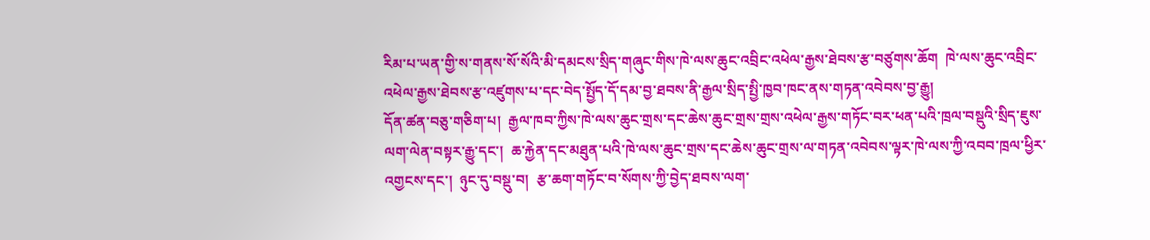རིམ་པ་ཡན་གྱི་ས་གནས་སོ་སོའི་མི་དམངས་སྲིད་གཞུང་གིས་ཁེ་ལས་ཆུང་འབྲིང་འཕེལ་རྒྱས་ཐེབས་རྩ་བཙུགས་ཆོག  ཁེ་ལས་ཆུང་འབྲིང་འཕེལ་རྒྱས་ཐེབས་རྩ་འཛུགས་པ་དང་བེད་སྤྱོད་དོ་དམ་བྱ་ཐབས་ནི་རྒྱལ་སྲིད་སྤྱི་ཁྱབ་ཁང་ནས་གཏན་འབེབས་བྱ་རྒྱུ།
དོན་ཚན་བཅུ་གཅིག་པ།  རྒྱལ་ཁབ་ཀྱིས་ཁེ་ལས་ཆུང་གྲས་དང་ཆེས་ཆུང་གྲས་གྲས་འཕེལ་རྒྱས་གཏོང་བར་ཕན་པའི་ཁྲལ་བསྡུའི་སྲིད་ཇུས་ལག་ལེན་བསྟར་རྒྱུ་དང་།  ཆ་རྐྱེན་དང་མཐུན་པའི་ཁེ་ལས་ཆུང་གྲས་དང་ཆེས་ཆུང་གྲས་ལ་གཏན་འབེབས་ལྟར་ཁེ་ལས་ཀྱི་འབབ་ཁྲལ་ཕྱིར་འགྱངས་དང་།  ཉུང་དུ་བསྡུ་བ།  རྩ་ཆག་གཏོང་བ་སོགས་ཀྱི་བྱེད་ཐབས་ལག་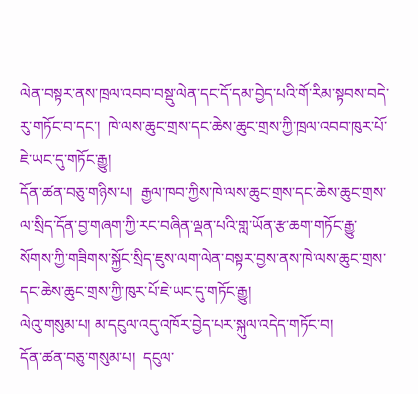ལེན་བསྟར་ནས་ཁྲལ་འབབ་བསྡུ་ལེན་དང་དོ་དམ་བྱེད་པའི་གོ་རིམ་སྟབས་བདེ་རུ་གཏོང་བ་དང་།  ཁེ་ལས་ཆུང་གྲས་དང་ཆེས་ཆུང་གྲས་ཀྱི་ཁྲལ་འབབ་ཁུར་པོ་ཇེ་ཡང་དུ་གཏོང་རྒྱུ།
དོན་ཚན་བཅུ་གཉིས་པ།  རྒྱལ་ཁབ་ཀྱིས་ཁེ་ལས་ཆུང་གྲས་དང་ཆེས་ཆུང་གྲས་ལ་སྲིད་དོན་བྱ་གཞག་ཀྱི་རང་བཞིན་ལྡན་པའི་གླ་ཡོན་རྩ་ཆག་གཏོང་རྒྱུ་སོགས་ཀྱི་གཟིགས་སྐྱོང་སྲིད་ཇུས་ལག་ལེན་བསྟར་བྱས་ནས་ཁེ་ལས་ཆུང་གྲས་དང་ཆེས་ཆུང་གྲས་ཀྱི་ཁུར་པོ་ཇེ་ཡང་དུ་གཏོང་རྒྱུ།
ལེའུ་གསུམ་པ། མ་དངུལ་འདུ་འཁོར་བྱེད་པར་སྐུལ་འདེད་གཏོང་བ།
དོན་ཚན་བཅུ་གསུམ་པ།  དངུལ་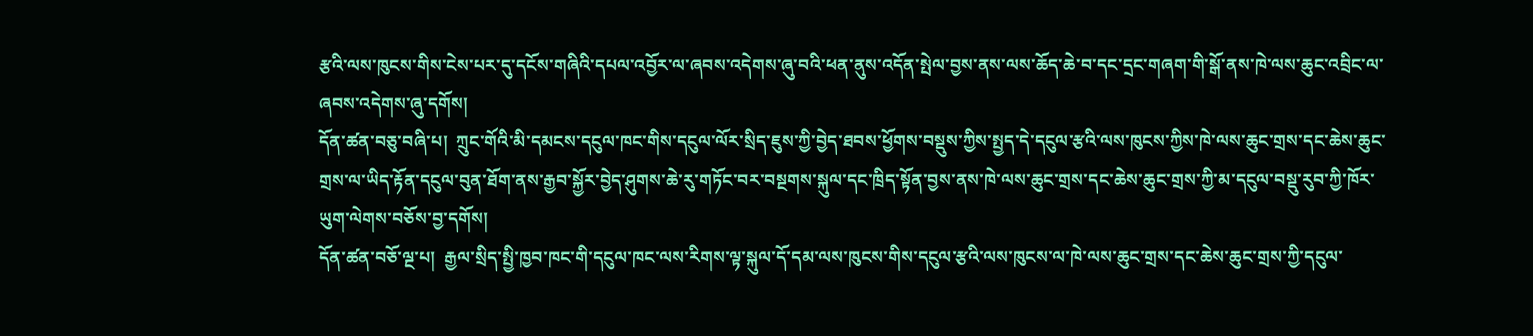རྩའི་ལས་ཁུངས་གིས་ངེས་པར་དུ་དངོས་གཞིའི་དཔལ་འབྱོར་ལ་ཞབས་འདེགས་ཞུ་བའི་ཕན་ནུས་འདོན་སྤེལ་བྱས་ནས་ལས་ཆོད་ཆེ་བ་དང་དྲང་གཞག་གི་སྒོ་ནས་ཁེ་ལས་ཆུང་འབྲིང་ལ་ཞབས་འདེགས་ཞུ་དགོས།
དོན་ཚན་བཅུ་བཞི་པ།  ཀྲུང་གོའི་མི་དམངས་དངུལ་ཁང་གིས་དངུལ་ལོར་སྲིད་ཇུས་ཀྱི་བྱེད་ཐབས་ཕྱོགས་བསྡུས་ཀྱིས་སྤྱད་དེ་དངུལ་རྩའི་ལས་ཁུངས་ཀྱིས་ཁེ་ལས་ཆུང་གྲས་དང་ཆེས་ཆུང་གྲས་ལ་ཡིད་རྟོན་དངུལ་བུན་ཐོག་ནས་རྒྱབ་སྐྱོར་བྱེད་ཤུགས་ཆེ་རུ་གཏོང་བར་བསྔགས་སྐུལ་དང་ཁྲིད་སྟོན་བྱས་ནས་ཁེ་ལས་ཆུང་གྲས་དང་ཆེས་ཆུང་གྲས་ཀྱི་མ་དངུལ་བསྡུ་རུབ་ཀྱི་ཁོར་ཡུག་ལེགས་བཅོས་བྱ་དགོས།
དོན་ཚན་བཅོ་ལྔ་པ།  རྒྱལ་སྲིད་སྤྱི་ཁྱབ་ཁང་གི་དངུལ་ཁང་ལས་རིགས་ལྟ་སྐུལ་དོ་དམ་ལས་ཁུངས་གིས་དངུལ་རྩའི་ལས་ཁུངས་ལ་ཁེ་ལས་ཆུང་གྲས་དང་ཆེས་ཆུང་གྲས་ཀྱི་དངུལ་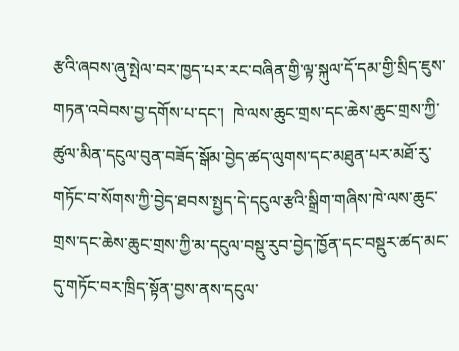རྩའི་ཞབས་ཞུ་སྤེལ་བར་ཁྱད་པར་རང་བཞིན་གྱི་ལྟ་སྐུལ་དོ་དམ་གྱི་སྲིད་ཇུས་གཏན་འབེབས་བྱ་དགོས་པ་དང་།  ཁེ་ལས་ཆུང་གྲས་དང་ཆེས་ཆུང་གྲས་ཀྱི་ཚུལ་མིན་དངུལ་བུན་བཟོད་སྒོམ་བྱེད་ཚད་ལུགས་དང་མཐུན་པར་མཐོ་རུ་གཏོང་བ་སོགས་ཀྱི་བྱེད་ཐབས་སྤྱད་དེ་དངུལ་རྩའི་སྒྲིག་གཞིས་ཁེ་ལས་ཆུང་གྲས་དང་ཆེས་ཆུང་གྲས་ཀྱི་མ་དངུལ་བསྡུ་རུབ་བྱེད་ཁྱོན་དང་བསྡུར་ཚད་མང་དུ་གཏོང་བར་ཁྲིད་སྟོན་བྱས་ནས་དངུལ་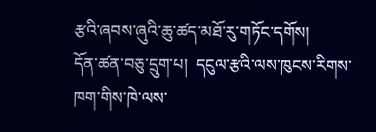རྩའི་ཞབས་ཞུའི་ཆུ་ཚད་མཐོ་རུ་གཏོང་དགོས།
དོན་ཚན་བཅུ་དྲུག་པ།  དངུལ་རྩའི་ལས་ཁུངས་རིགས་ཁག་གིས་ཁེ་ལས་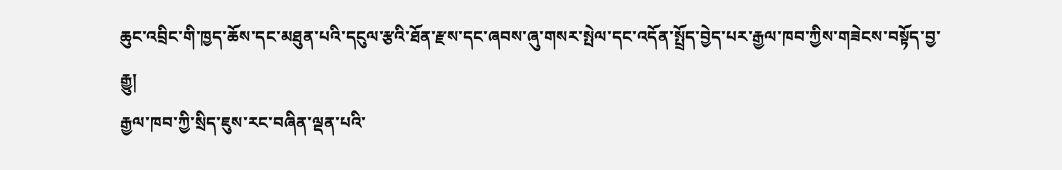ཆུང་འབྲིང་གི་ཁྱད་ཆོས་དང་མཐུན་པའི་དངུལ་རྩའི་ཐོན་རྫས་དང་ཞབས་ཞུ་གསར་སྤེལ་དང་འདོན་སྤྲོད་བྱེད་པར་རྒྱལ་ཁབ་ཀྱིས་གཟེངས་བསྟོད་བྱ་རྒྱུ།
རྒྱལ་ཁབ་ཀྱི་སྲིད་ཇུས་རང་བཞིན་ལྡན་པའི་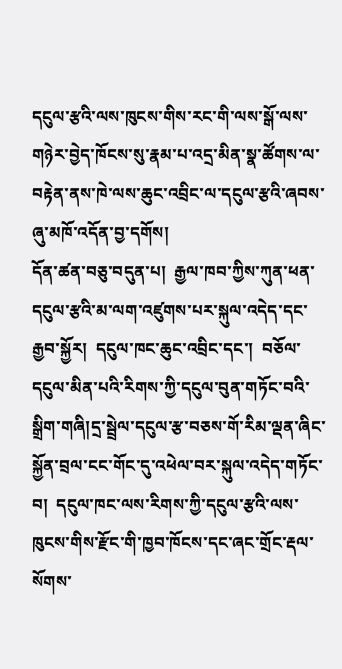དངུལ་རྩའི་ལས་ཁུངས་གིས་རང་གི་ལས་སྒོ་ལས་གཉེར་བྱེད་ཁོངས་སུ་རྣམ་པ་འདྲ་མིན་སྣ་ཚོགས་ལ་བརྟེན་ནས་ཁེ་ལས་ཆུང་འབྲིང་ལ་དངུལ་རྩའི་ཞབས་ཞུ་མཁོ་འདོན་བྱ་དགོས།
དོན་ཚན་བཅུ་བདུན་པ།  རྒྱལ་ཁབ་ཀྱིས་ཀུན་ཕན་དངུལ་རྩའི་མ་ལག་འཛུགས་པར་སྐུལ་འདེད་དང་རྒྱབ་སྐྱོར།  དངུལ་ཁང་ཆུང་འབྲིང་དང་།  བཅོལ་དངུལ་མིན་པའི་རིགས་ཀྱི་དངུལ་བུན་གཏོང་བའི་སྒྲིག་གཞི།དྲ་སྦྲེལ་དངུལ་རྩ་བཅས་གོ་རིམ་ལྡན་ཞིང་སྐྱོན་བྲལ་ངང་གོང་དུ་འཕེལ་བར་སྐུལ་འདེད་གཏོང་བ།  དངུལ་ཁང་ལས་རིགས་ཀྱི་དངུལ་རྩའི་ལས་ཁུངས་གིས་རྫོང་གི་ཁྱབ་ཁོངས་དང་ཞང་གྲོང་རྡལ་སོགས་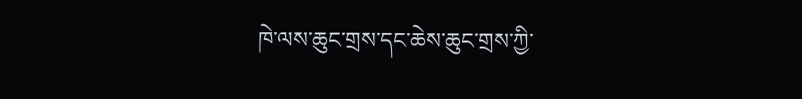ཁེ་ལས་ཆུང་གྲས་དང་ཆེས་ཆུང་གྲས་ཀྱི་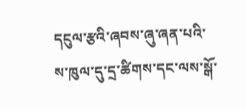དངུལ་རྩའི་ཞབས་ཞུ་ཞན་པའི་ས་ཁུལ་དུ་དྲ་ཚིགས་དང་ལས་སྒོ་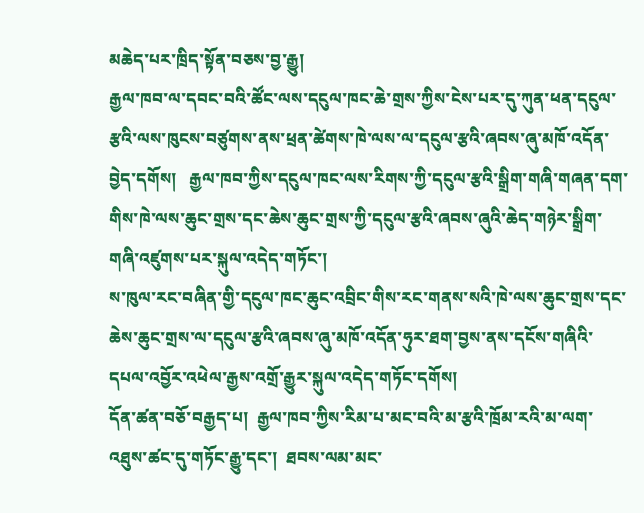མཆེད་པར་ཁྲིད་སྟོན་བཅས་བྱ་རྒྱུ།
རྒྱལ་ཁབ་ལ་དབང་བའི་ཚོང་ལས་དངུལ་ཁང་ཆེ་གྲས་ཀྱིས་ངེས་པར་དུ་ཀུན་ཕན་དངུལ་རྩའི་ལས་ཁུངས་བཙུགས་ནས་ཕྲན་ཚེགས་ཁེ་ལས་ལ་དངུལ་རྩའི་ཞབས་ཞུ་མཁོ་འདོན་བྱེད་དགོས།   རྒྱལ་ཁབ་ཀྱིས་དངུལ་ཁང་ལས་རིགས་ཀྱི་དངུལ་རྩའི་སྒྲིག་གཞི་གཞན་དག་གིས་ཁེ་ལས་ཆུང་གྲས་དང་ཆེས་ཆུང་གྲས་ཀྱི་དངུལ་རྩའི་ཞབས་ཞུའི་ཆེད་གཉེར་སྒྲིག་གཞི་འཛུགས་པར་སྐུལ་འདེད་གཏོང་།
ས་ཁུལ་རང་བཞིན་གྱི་དངུལ་ཁང་ཆུང་འབྲིང་གིས་རང་གནས་སའི་ཁེ་ལས་ཆུང་གྲས་དང་ཆེས་ཆུང་གྲས་ལ་དངུལ་རྩའི་ཞབས་ཞུ་མཁོ་འདོན་ཧུར་ཐག་བྱས་ནས་དངོས་གཞིའི་དཔལ་འབྱོར་འཕེལ་རྒྱས་འགྲོ་རྒྱུར་སྐུལ་འདེད་གཏོང་དགོས།
དོན་ཚན་བཅོ་བརྒྱད་པ།  རྒྱལ་ཁབ་ཀྱིས་རིམ་པ་མང་བའི་མ་རྩའི་ཁྲོམ་རའི་མ་ལག་འཐུས་ཚང་དུ་གཏོང་རྒྱུ་དང་།  ཐབས་ལམ་མང་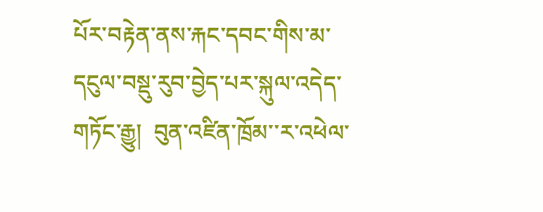པོར་བརྟེན་ནས་རྐང་དབང་གིས་མ་དངུལ་བསྡུ་རུབ་བྱེད་པར་སྐུལ་འདེད་གཏོང་རྒྱུ།  བུན་འཛིན་ཁྲོམ་་ར་འཕེལ་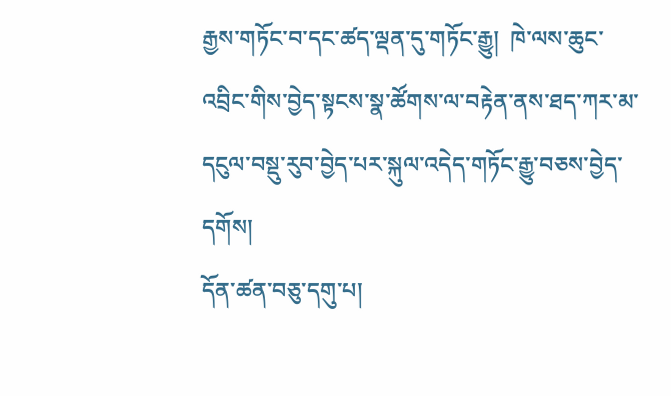རྒྱས་གཏོང་བ་དང་ཚད་ལྡན་དུ་གཏོང་རྒྱུ།  ཁེ་ལས་ཆུང་འབྲིང་གིས་བྱེད་སྟངས་སྣ་ཚོགས་ལ་བརྟེན་ནས་ཐད་ཀར་མ་དངུལ་བསྡུ་རུབ་བྱེད་པར་སྐུལ་འདེད་གཏོང་རྒྱུ་བཅས་བྱེད་དགོས།
དོན་ཚན་བཅུ་དགུ་པ།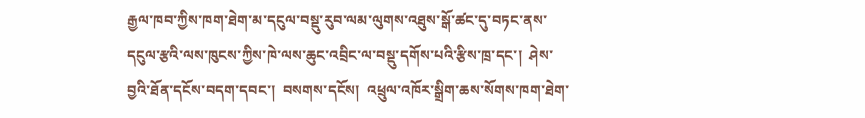རྒྱལ་ཁབ་ཀྱིས་ཁག་ཐེག་མ་དངུལ་བསྡུ་རུབ་ལམ་ལུགས་འཐུས་སྒོ་ཚང་དུ་བཏང་ནས་དངུལ་རྩའི་ལས་ཁུངས་ཀྱིས་ཁེ་ལས་ཆུང་འབྲིང་ལ་བསྡུ་དགོས་པའི་རྩིས་ཁྲ་དང་།  ཤེས་བྱའི་ཐོན་དངོས་བདག་དབང་།  བསགས་དངོས།  འཕྲུལ་འཁོར་སྒྲིག་ཆས་སོགས་ཁག་ཐེག་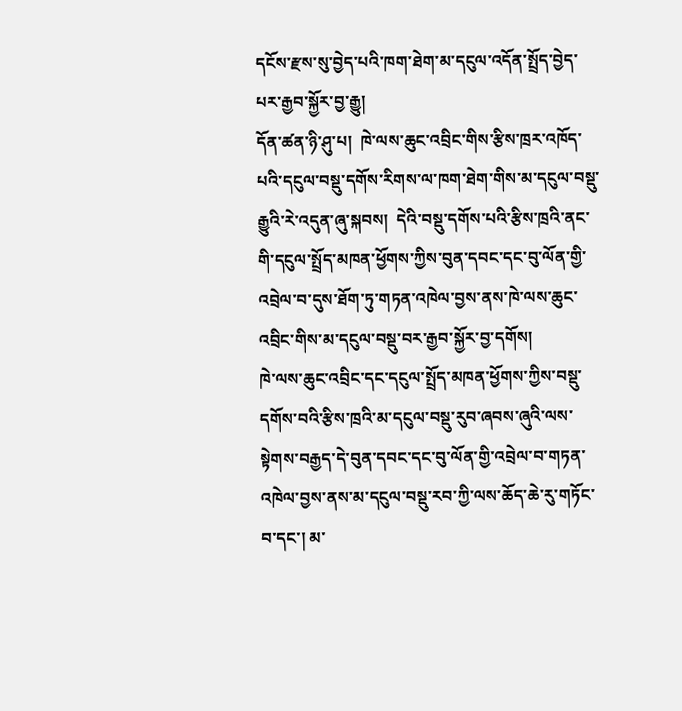དངོས་རྫས་སུ་བྱེད་པའི་ཁག་ཐེག་མ་དངུལ་འདོན་སྤྲོད་བྱེད་པར་རྒྱབ་སྐྱོར་བྱ་རྒྱུ།
དོན་ཚན་ཉི་ཤུ་པ།  ཁེ་ལས་ཆུང་འབྲིང་གིས་རྩིས་ཁྲར་འཁོད་པའི་དངུལ་བསྡུ་དགོས་རིགས་ལ་ཁག་ཐེག་གིས་མ་དངུལ་བསྡུ་རྒྱུའི་རེ་འདུན་ཞུ་སྐབས།  དེའི་བསྡུ་དགོས་པའི་རྩིས་ཁྲའི་ནང་གི་དངུལ་སྤྲོད་མཁན་ཕྱོགས་ཀྱིས་བུན་དབང་དང་བུ་ལོན་གྱི་འབྲེལ་བ་དུས་ཐོག་ཏུ་གཏན་འཁེལ་བྱས་ནས་ཁེ་ལས་ཆུང་འབྲིང་གིས་མ་དངུལ་བསྡུ་བར་རྒྱབ་སྐྱོར་བྱ་དགོས།
ཁེ་ལས་ཆུང་འབྲིང་དང་དངུལ་སྤྲོད་མཁན་ཕྱོགས་ཀྱིས་བསྡུ་དགོས་བའི་རྩིས་ཁྲའི་མ་དངུལ་བསྡུ་རུབ་ཞབས་ཞུའི་ལས་སྟེགས་བརྒྱད་དེ་བུན་དབང་དང་བུ་ལོན་གྱི་འབྲེལ་བ་གཏན་འཁེལ་བྱས་ནས་མ་དངུལ་བསྡུ་རབ་ཀྱི་ལས་ཆོད་ཆེ་རུ་གཏོང་བ་དང་། མ་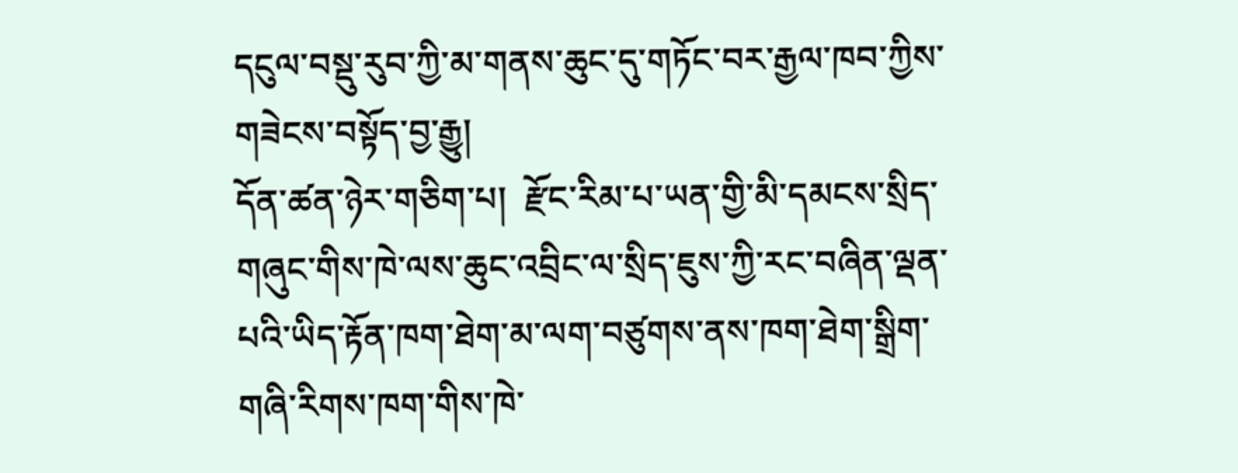དངུལ་བསྡུ་རུབ་ཀྱི་མ་གནས་ཆུང་དུ་གཏོང་བར་རྒྱལ་ཁབ་ཀྱིས་གཟེངས་བསྟོད་བྱ་རྒྱུ།
དོན་ཚན་ཉེར་གཅིག་པ།  རྫོང་རིམ་པ་ཡན་གྱི་མི་དམངས་སྲིད་གཞུང་གིས་ཁེ་ལས་ཆུང་འབྲིང་ལ་སྲིད་ཇུས་ཀྱི་རང་བཞིན་ལྡན་པའི་ཡིད་རྟོན་ཁག་ཐེག་མ་ལག་བཙུགས་ནས་ཁག་ཐེག་སྒྲིག་གཞི་རིགས་ཁག་གིས་ཁེ་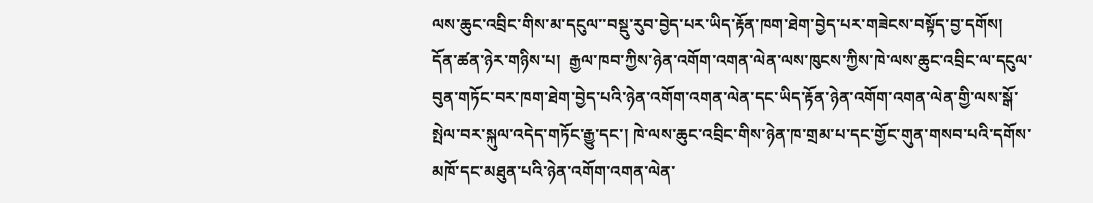ལས་ཆུང་འབྲིང་གིས་མ་དངུལ་་བསྡུ་རུབ་བྱེད་པར་ཡིད་རྟོན་ཁག་ཐེག་བྱེད་པར་གཟེངས་བསྟོད་བྱ་དགོས།
དོན་ཚན་ཉེར་གཉིས་པ།  རྒྱལ་ཁབ་ཀྱིས་ཉེན་འགོག་འགན་ལེན་ལས་ཁུངས་ཀྱིས་ཁེ་ལས་ཆུང་འབྲིང་ལ་དངུལ་བུན་གཏོང་བར་ཁག་ཐེག་བྱེད་པའི་ཉེན་འགོག་འགན་ལེན་དང་ཡིད་རྟོན་ཉེན་འགོག་འགན་ལེན་གྱི་ལས་སྒོ་སྤེལ་བར་སྐུལ་འདེད་གཏོང་རྒྱུ་དང་། ཁེ་ལས་ཆུང་འབྲིང་གིས་ཉེན་ཁ་གྲམ་པ་དང་གྱོང་གུན་གསབ་པའི་དགོས་མཁོ་དང་མཐུན་པའི་ཉེན་འགོག་འགན་ལེན་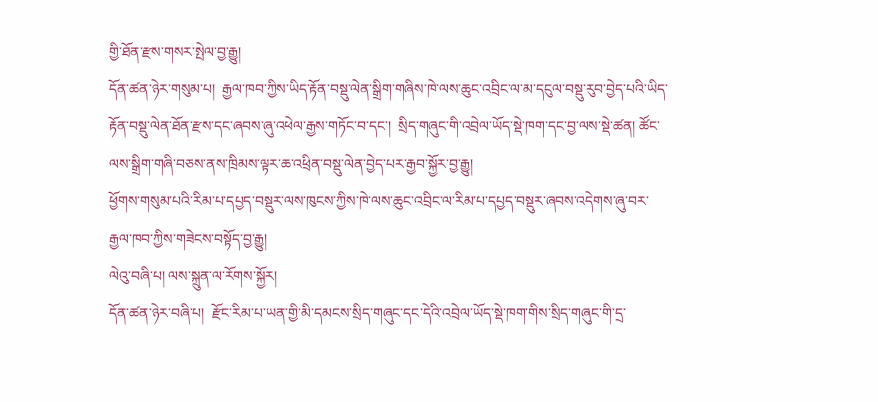གྱི་ཐོན་རྫས་གསར་སྤེལ་བྱ་རྒྱུ།
དོན་ཚན་ཉེར་གསུམ་པ།  རྒྱལ་ཁབ་ཀྱིས་ཡིད་རྟོན་བསྡུ་ལེན་སྒྲིག་གཞིས་ཁེ་ལས་ཆུང་འབྲིང་ལ་མ་དངུལ་བསྡུ་རུབ་བྱེད་པའི་ཡིད་རྟོན་བསྡུ་ལེན་ཐོན་རྫས་དང་ཞབས་ཞུ་འཕེལ་རྒྱས་གཏོང་བ་དང་།  སྲིད་གཞུང་གི་འབྲེལ་ཡོད་སྡེ་ཁག་དང་བྱ་ལས་སྡེ་ཚན། ཚོང་ལས་སྒྲིག་གཞི་བཅས་ནས་ཁྲིམས་ལྟར་ཆ་འཕྲིན་བསྡུ་ལེན་བྱེད་པར་རྒྱབ་སྐྱོར་བྱ་རྒྱུ།
ཕྱོགས་གསུམ་པའི་རིམ་པ་དཔྱད་བསྡུར་ལས་ཁུངས་ཀྱིས་ཁེ་ལས་ཆུང་འབྲིང་ལ་རིམ་པ་དཔྱད་བསྡུར་ཞབས་འདེགས་ཞུ་བར་རྒྱལ་ཁབ་ཀྱིས་གཟེངས་བསྟོད་བྱ་རྒྱུ།
ལེའུ་བཞི་པ། ལས་སྐྲུན་ལ་རོགས་སྐྱོར།
དོན་ཚན་ཉེར་བཞི་པ།  རྫོང་རིམ་པ་ཡན་གྱི་མི་དམངས་སྲིད་གཞུང་དང་དེའི་འབྲེལ་ཡོད་སྡེ་ཁག་གིས་སྲིད་གཞུང་གི་དྲ་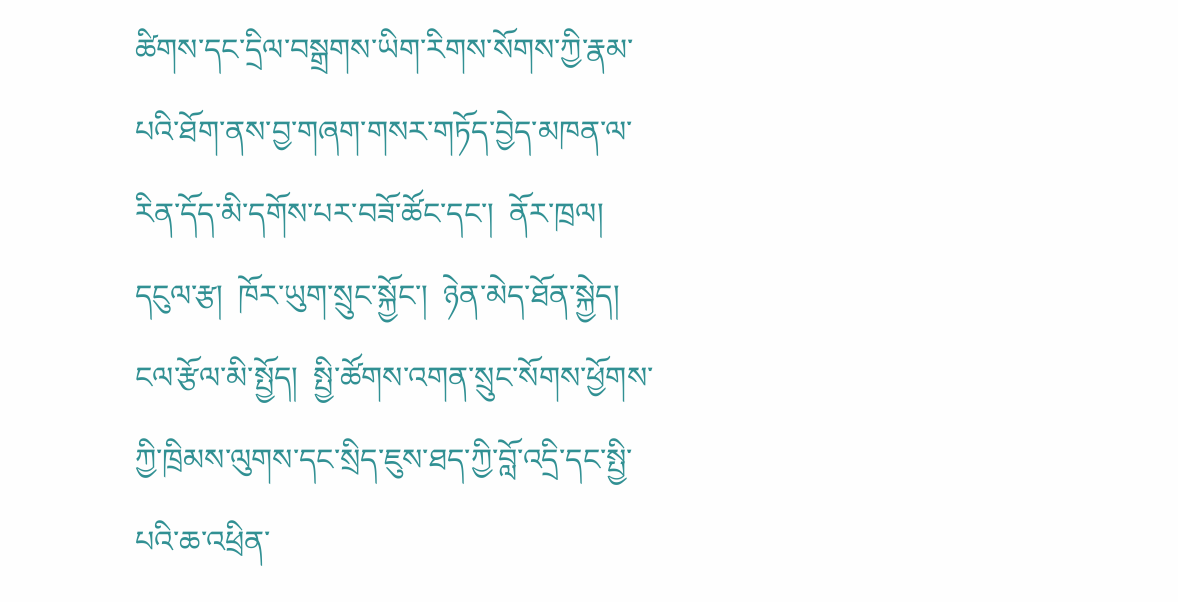ཚིགས་དང་དྲིལ་བསྒྲགས་ཡིག་རིགས་སོགས་ཀྱི་རྣམ་པའི་ཐོག་ནས་བྱ་གཞག་གསར་གཏོད་བྱེད་མཁན་ལ་རིན་དོད་མི་དགོས་པར་བཟོ་ཚོང་དང་།  ནོར་ཁྲལ།  དངུལ་རྩ།  ཁོར་ཡུག་སྲུང་སྐྱོང་།  ཉེན་མེད་ཐོན་སྐྱེད།  ངལ་རྩོལ་མི་སྤྱོད།  སྤྱི་ཚོགས་འགན་སྲུང་སོགས་ཕྱོགས་ཀྱི་ཁྲིམས་ལུགས་དང་སྲིད་ཇུས་ཐད་ཀྱི་བློ་འདྲི་དང་སྤྱི་པའི་ཆ་འཕྲིན་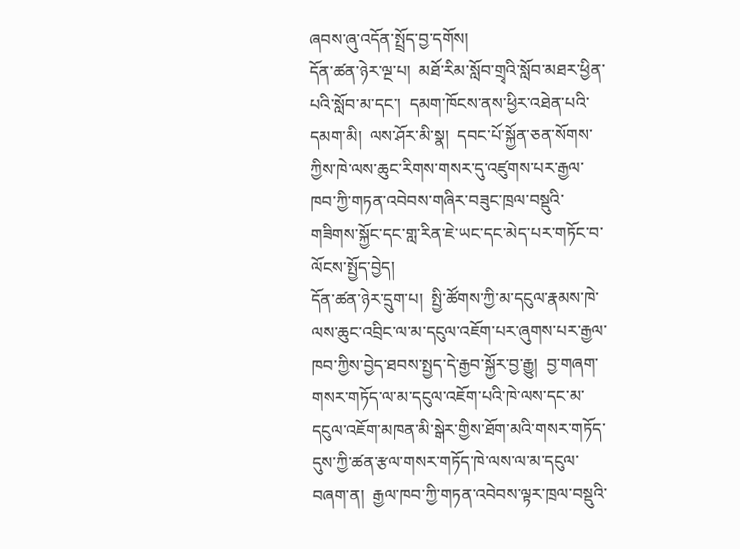ཞབས་ཞུ་འདོན་སྤྲོད་བྱ་དགོས།
དོན་ཚན་ཉེར་ལྔ་པ།  མཐོ་རིམ་སློབ་གྲྭའི་སློབ་མཐར་ཕྱིན་པའི་སློབ་མ་དང་།  དམག་ཁོངས་ནས་ཕྱིར་འཐེན་པའི་དམག་མི།  ལས་ཤོར་མི་སྣ།  དབང་པོ་སྐྱོན་ཅན་སོགས་ཀྱིས་ཁེ་ལས་ཆུང་རིགས་གསར་དུ་འཛུགས་པར་རྒྱལ་ཁབ་ཀྱི་གཏན་འབེབས་གཞིར་བཟུང་ཁྲལ་བསྡུའི་གཟིགས་སྐྱོང་དང་གླ་རིན་ཇེ་ཡང་དང་མེད་པར་གཏོང་བ་ལོངས་སྤྱོད་བྱེད།
དོན་ཚན་ཉེར་དྲུག་པ།  སྤྱི་ཚོགས་ཀྱི་མ་དངུལ་རྣམས་ཁེ་ལས་ཆུང་འབྲིང་ལ་མ་དངུལ་འཇོག་པར་ཞུགས་པར་རྒྱལ་ཁབ་ཀྱིས་བྱེད་ཐབས་སྤྱད་དེ་རྒྱབ་སྐྱོར་བྱ་རྒྱུ།  བྱ་གཞག་གསར་གཏོད་ལ་མ་དངུལ་འཇོག་པའི་ཁེ་ལས་དང་མ་དངུལ་འཇོག་མཁན་མི་སྒེར་གྱིས་ཐོག་མའི་གསར་གཏོད་དུས་ཀྱི་ཚན་རྩལ་གསར་གཏོད་ཁེ་ལས་ལ་མ་དངུལ་བཞག་ན།  རྒྱལ་ཁབ་ཀྱི་གཏན་འབེབས་ལྟར་ཁྲལ་བསྡུའི་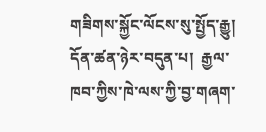གཟིགས་སྐྱོང་ལོངས་སུ་སྤྱོད་རྒྱུ།
དོན་ཚན་ཉེར་བདུན་པ།  རྒྱལ་ཁབ་ཀྱིས་ཁེ་ལས་ཀྱི་བྱ་གཞག་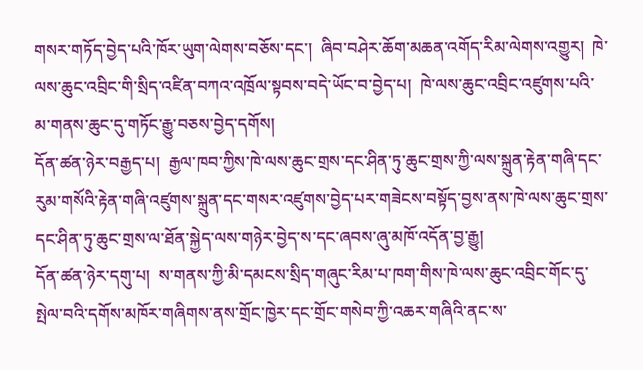གསར་གཏོད་བྱེད་པའི་ཁོར་ཡུག་ལེགས་བཅོས་དང་།  ཞིབ་བཤེར་ཆོག་མཆན་འགོད་རིམ་ལེགས་འགྱུར།  ཁེ་ལས་ཆུང་འབྲིང་གི་སྲིད་འཛིན་བཀའ་འཁྲོལ་སྟབས་བདེ་ཡོང་བ་བྱེད་པ།  ཁེ་ལས་ཆུང་འབྲིང་འཛུགས་པའི་མ་གནས་ཆུང་དུ་གཏོང་རྒྱུ་བཅས་བྱེད་དགོས།
དོན་ཚན་ཉེར་བརྒྱད་པ།  རྒྱལ་ཁབ་ཀྱིས་ཁེ་ལས་ཆུང་གྲས་དང་ཤིན་ཏུ་ཆུང་གྲས་ཀྱི་ལས་སྐྲུན་རྟེན་གཞི་དང་རུམ་གསོའི་རྟེན་གཞི་འཛུགས་སྐྲུན་དང་གསར་འཛུགས་བྱེད་པར་གཟེངས་བསྟོད་བྱས་ནས་ཁེ་ལས་ཆུང་གྲས་དང་ཤིན་ཏུ་ཆུང་གྲས་ལ་ཐོན་སྐྱེད་ལས་གཉེར་བྱེད་ས་དང་ཞབས་ཞུ་མཁོ་འདོན་བྱ་རྒྱུ།
དོན་ཚན་ཉེར་དགུ་པ།  ས་གནས་ཀྱི་མི་དམངས་སྲིད་གཞུང་རིམ་པ་ཁག་གིས་ཁེ་ལས་ཆུང་འབྲིང་གོང་དུ་སྤེལ་བའི་དགོས་མཁོར་གཞིགས་ནས་གྲོང་ཁྱེར་དང་གྲོང་གསེབ་ཀྱི་འཆར་གཞིའི་ནང་ས་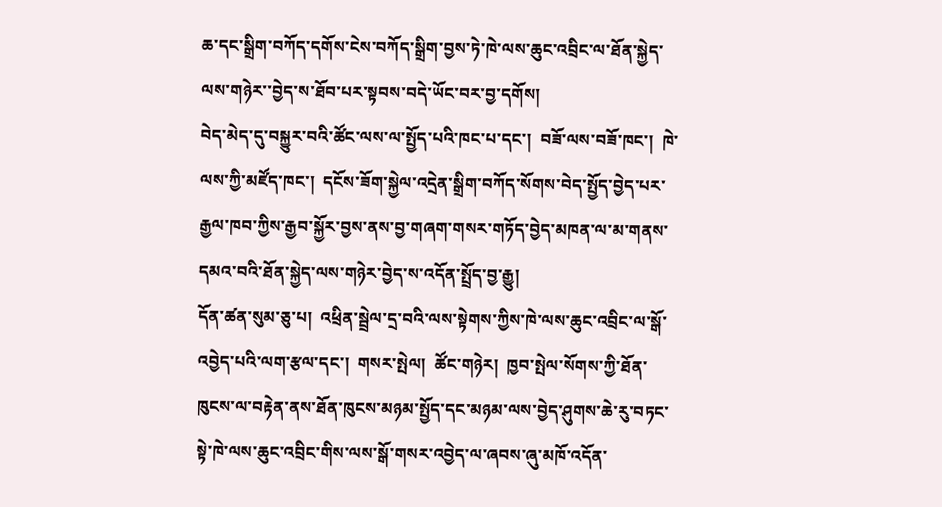ཆ་དང་སྒྲིག་བཀོད་དགོས་ངེས་བཀོད་སྒྲིག་བྱས་ཏེ་ཁེ་ལས་ཆུང་འབྲིང་ལ་ཐོན་སྐྱེད་ལས་གཉེར་་བྱེད་ས་ཐོབ་པར་སྟབས་བདེ་ཡོང་བར་བྱ་དགོས།
བེད་མེད་དུ་བསྐྱུར་བའི་ཚོང་ལས་ལ་སྤྱོད་པའི་ཁང་པ་དང་།  བཟོ་ལས་བཟོ་ཁང་།  ཁེ་ལས་ཀྱི་མཛོད་ཁང་།  དངོས་ཟོག་སྐྱེལ་འདྲེན་སྒྲིག་བཀོད་སོགས་བེད་སྤྱོད་བྱེད་པར་རྒྱལ་ཁབ་ཀྱིས་རྒྱབ་སྐྱོར་བྱས་ནས་བྱ་གཞག་གསར་གཏོད་བྱེད་མཁན་ལ་མ་གནས་དམའ་བའི་ཐོན་སྐྱེད་ལས་གཉེར་བྱེད་ས་འདོན་སྤྲོད་བྱ་རྒྱུ།
དོན་ཚན་སུམ་ཅུ་པ།  འཕྲིན་སྦྲེལ་དྲ་བའི་ལས་སྟེགས་ཀྱིས་ཁེ་ལས་ཆུང་འབྲིང་ལ་སྒོ་འབྱེད་པའི་ལག་རྩལ་དང་།  གསར་སྤེལ།  ཚོང་གཉེར།  ཁྱབ་སྤེལ་སོགས་ཀྱི་ཐོན་ཁུངས་ལ་བརྟེན་ནས་ཐོན་ཁུངས་མཉམ་སྤྱོད་དང་མཉམ་ལས་བྱེད་ཤུགས་ཆེ་རུ་བཏང་སྟེ་ཁེ་ལས་ཆུང་འབྲིང་གིས་ལས་སྒོ་གསར་འབྱེད་ལ་ཞབས་ཞུ་མཁོ་འདོན་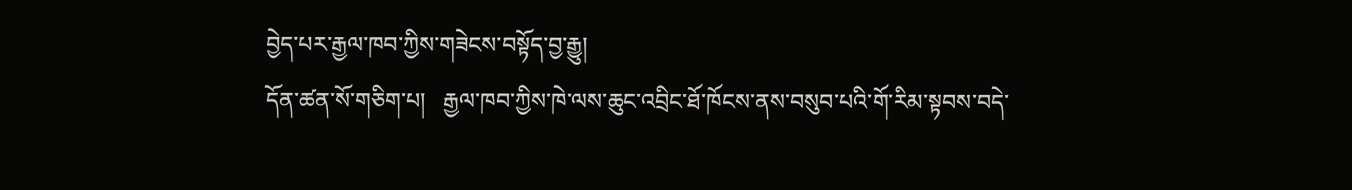བྱེད་པར་རྒྱལ་ཁབ་ཀྱིས་གཟེངས་བསྟོད་བྱ་རྒྱུ།
དོན་ཚན་སོ་གཅིག་པ།   རྒྱལ་ཁབ་ཀྱིས་ཁེ་ལས་ཆུང་འབྲིང་ཐོ་ཁོངས་ནས་བསུབ་པའི་གོ་རིམ་སྟབས་བདེ་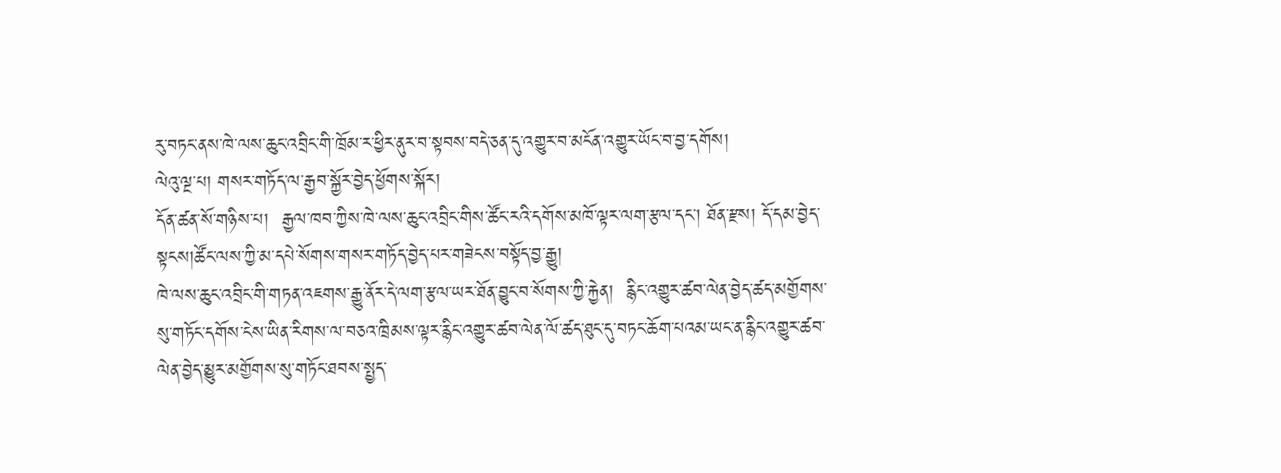རུ་བཏང་ནས་ཁེ་ལས་ཆུང་འབྲིང་གི་ཁྲོམ་ར་ཕྱིར་ནུར་བ་སྟབས་བདེ་ཅན་དུ་འགྱུར་བ་མངོན་འགྱུར་ཡོང་བ་བྱ་དགོས།
ལེའུ་ལྔ་པ། གསར་གཏོད་ལ་རྒྱབ་སྐྱོར་བྱེད་ཕྱོགས་སྐོར།
དོན་ཚན་སོ་གཉིས་པ།  རྒྱལ་ཁབ་ཀྱིས་ཁེ་ལས་ཆུང་འབྲིང་གིས་ཚོང་རའི་དགོས་མཁོ་ལྟར་ལག་རྩལ་དང་། ཐོན་རྫས། དོ་དམ་བྱེད་སྟངས།ཚོང་ལས་ཀྱི་མ་དཔེ་སོགས་གསར་གཏོད་བྱེད་པར་གཟེངས་བསྟོད་བྱ་རྒྱུ།
ཁེ་ལས་ཆུང་འབྲིང་གི་གཏན་འཇགས་རྒྱུ་ནོར་དེ་ལག་རྩལ་ཡར་ཐོན་བྱུང་བ་སོགས་ཀྱི་རྐྱེན།  རྙིང་འགྱུར་ཚབ་ལེན་བྱེད་ཚད་མགྱོགས་སུ་གཏོང་དགོས་ངེས་ཡིན་རིགས་ལ་བཅའ་ཁྲིམས་ལྟར་རྙིང་འགྱུར་ཚབ་ལེན་ལོ་ཚད་ཐུང་དུ་བཏང་ཆོག་པའམ་ཡང་ན་རྙིང་འགྱུར་ཚབ་ལེན་བྱེད་མྱུར་མགྱོགས་སུ་གཏོང་ཐབས་སྤྱད་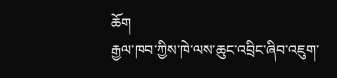ཆོག
རྒྱལ་ཁབ་ཀྱིས་ཁེ་ལས་ཆུང་འབྲིང་ཞིབ་འཇུག་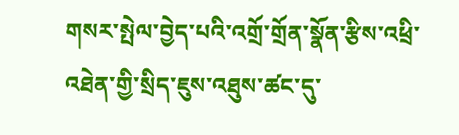གསར་སྤེལ་བྱེད་པའི་འགྲོ་གྲོན་སྣོན་རྩིས་འཕྲི་འཐེན་གྱི་སྲིད་ཇུས་འཐུས་ཚང་དུ་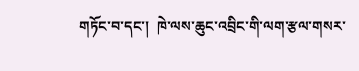གཏོང་བ་དང་།  ཁེ་ལས་ཆུང་འབྲིང་གི་ལག་རྩལ་གསར་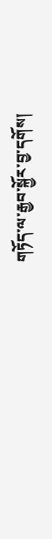གཏོད་ལ་རྒྱབ་སྐྱོར་བྱ་དགོས།